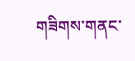གཟིགས་གནང་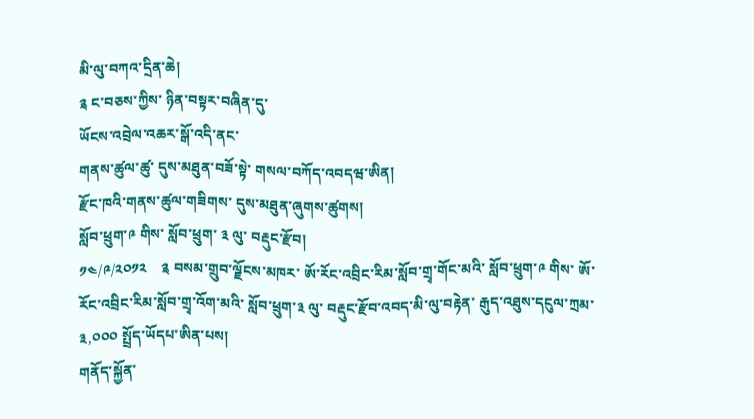མི་ལུ་བཀའ་དྲིན་ཆེ།
༉ ང་བཅས་ཀྱིས་ ཉིན་བསྟར་བཞིན་དུ་
ཡོངས་འབྲེལ་འཆར་སྒོ་འདི་ནང་
གནས་ཚུལ་ཚུ་ དུས་མཐུན་བཟོ་སྟེ་ གསལ་བཀོད་འབདཝ་ཨིན།
རྫོང་ཁའི་གནས་ཚུལ་གཟིགས་ དུས་མཐུན་ཞུགས་ཚུགས།
སློབ་ཕྲུག་༩ གིས་ སློབ་ཕྲུག་ ༣ ལུ་ བརྡུང་རྫོབ།
༡༤/༩/༢༠༡༢    ༉ བསམ་གྲུབ་ལྗོངས་མཁར་ ཨོ་རོང་འབྲིང་རིམ་སློབ་གྲྭ་གོང་མའི་ སློབ་ཕྲུག་༩ གིས་ ཨོ་རོང་འབྲིང་རིམ་སློབ་གྲྭ་འོག་མའི་ སློབ་ཕྲུག་༣ ལུ་ བརྡུང་རྫོབ་འབད་མི་ལུ་བརྟེན་ རྒུད་འཐུས་དངུལ་ཀྲམ་༣,༠༠༠ སྤྲོད་ཡོདཔ་ཨིན་པས།
གནོད་སྐྱོན་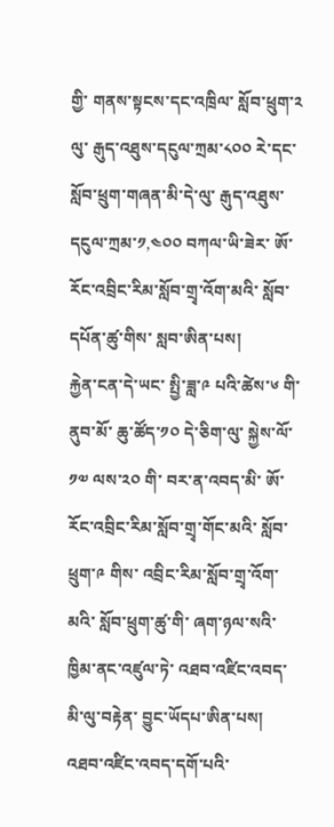གྱི་ གནས་སྟངས་དང་འཁྲིལ་ སློབ་ཕྲུག་༢ ལུ་ རྒུད་འཐུས་དངུལ་ཀྲམ་༨༠༠ རེ་དང་ སློབ་ཕྲུག་གཞན་མི་དེ་ལུ་ རྒུད་འཐུས་དངུལ་ཀྲམ་༡,༤༠༠ བཀལ་ཡི་ཟེར་ ཨོ་རོང་འབྲིང་རིམ་སློབ་གྲྭ་འོག་མའི་ སློབ་དཔོན་ཚུ་གིས་ སླབ་ཨིན་པས།
རྐྱེན་ངན་དེ་ཡང་ སྤྱི་ཟླ་༩ པའི་ཚེས་༦ གི་ནུབ་མོ་ ཆུ་ཚོད་༡༠ དེ་ཅིག་ལུ་ སྐྱེས་ལོ་༡༧ ལས་༢༠ གི་ བར་ན་འབད་མི་ ཨོ་རོང་འབྲིང་རིམ་སློབ་གྲྭ་གོང་མའི་ སློབ་ཕྲུག་༩ གིས་ འབྲིང་རིམ་སློབ་གྲྭ་འོག་མའི་ སློབ་ཕྲུག་ཚུ་གི་ ཞག་ཉལ་སའི་ ཁྱིམ་ནང་འཛུལ་ཏེ་ འཐབ་འཛིང་འབད་མི་ལུ་བརྟེན་ བྱུང་ཡོདཔ་ཨིན་པས།
འཐབ་འཛིང་འབད་དགོ་པའི་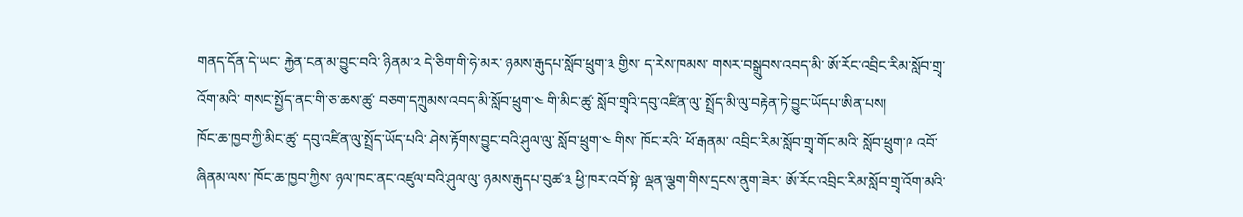གནད་དོན་དེ་ཡང་ རྐྱེན་ངན་མ་བྱུང་བའི་ ཉིནམ་༢ དེ་ཅིག་གི་ཧེ་མར་ ཉམས་རྒུདཔ་སློབ་ཕྲུག་༣ གྱིས་ ད་རེས་ཁམས་ གསར་བསྒྲུབས་འབད་མི་ ཨོ་རོང་འབྲིང་རིམ་སློབ་གྲྭ་འོག་མའི་ གསང་སྤྱོད་ནང་གི་ཅ་ཆས་ཚུ་ བཅག་དཀྲུམས་འབད་མི་སློབ་ཕྲུག་༤ གི་མིང་ཚུ་ སློབ་གྲྭའི་དབུ་འཛིན་ལུ་ སྤྲོད་མི་ལུ་བརྟེན་ཏེ་བྱུང་ཡོདཔ་ཨིན་པས།
ཁོང་ཆ་ཁྱབ་ཀྱི་མིང་ཚུ་ དབུ་འཛིན་ལུ་སྤྲོད་ཡོད་པའི་ ཤེས་རྟོགས་བྱུང་བའི་ཤུལ་ལུ་ སློབ་ཕྲུག་༤ གིས་ ཁོང་རའི་ ཕོ་རྒནམ་ འབྲིང་རིམ་སློབ་གྲྭ་གོང་མའི་ སློབ་ཕྲུག་༩ འབོ་ཞིནམ་ལས་ ཁོང་ཆ་ཁྱབ་ཀྱིས་ ཉལ་ཁང་ནང་འཛུལ་བའི་ཤུལ་ལུ་ ཉམས་རྒུདཔ་བུཚ་༣ ཕྱི་ཁར་འབོ་སྟེ་ ལྡན་ལྕག་གིས་དྲངས་ནུག་ཟེར་ ཨོ་རོང་འབྲིང་རིམ་སློབ་གྲྭ་འོག་མའི་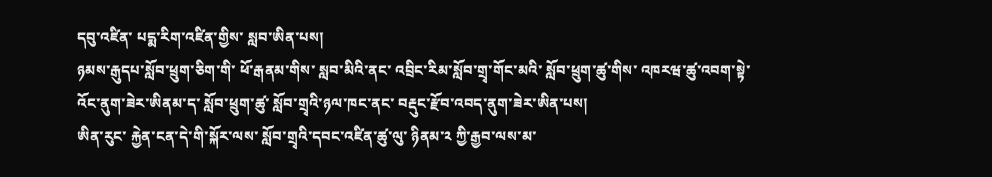དབུ་འཛིན་ པདྨ་རིག་འཛིན་གྱིས་ སླབ་ཨིན་པས།
ཉམས་རྒུདཔ་སློབ་ཕྲུག་ཅིག་གི་ ཕོ་རྒནམ་གིས་ སླབ་མིའི་ནང་ འབྲིང་རིམ་སློབ་གྲྭ་གོང་མའི་ སློབ་ཕྲུག་ཚུ་གིས་ འཁརཝ་ཚུ་འབག་སྟེ་འོང་ནུག་ཟེར་ཨིནམ་ད་ སློབ་ཕྲུག་ཚུ་ སློབ་གྲྭའི་ཉལ་ཁང་ནང་ བརྡུང་རྫོབ་འབད་ནུག་ཟེར་ཨིན་པས།
ཨིན་རུང་ རྐྱེན་ངན་དེ་གི་སྐོར་ལས་ སློབ་གྲྭའི་དབང་འཛིན་ཚུ་ལུ་ ཉིནམ་༢ ཀྱི་རྒྱབ་ལས་མ་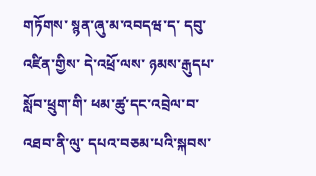གཏོགས་ སྙན་ཞུ་མ་འབདཝ་ད་ དབུ་འཛིན་གྱིས་ དེ་འཕྲོ་ལས་ ཉམས་རྒུདཔ་སློབ་ཕྲུག་གི་ ཕམ་ཚུ་དང་འབྲེལ་བ་འཐབ་ནི་ལུ་ དཔའ་བཅམ་པའི་སྐབས་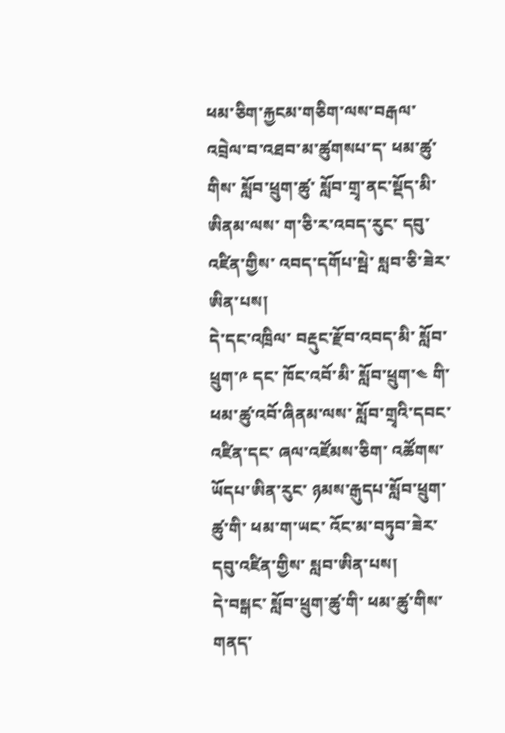ཕམ་ཅིག་རྐྱངམ་གཅིག་ལས་བརྒལ་ འབྲེལ་བ་འཐབ་མ་ཚུགསཔ་ད་ ཕམ་ཚུ་གིས་ སློབ་ཕྲུག་ཚུ་ སློབ་གྲྭ་ནང་སྡོད་མི་ཨིནམ་ལས་ ག་ཅི་ར་འབད་རུང་ དབུ་འཛིན་གྱིས་ འབད་དགོཔ་སྦེ་ སླབ་ཅི་ཟེར་ཨིན་པས།
དེ་དང་འཁྲིལ་ བརྡུང་རྫོབ་འབད་མི་ སློབ་ཕྲུག་༩ དང་ ཁོང་འབོ་མི་ སློབ་ཕྲུག་༤ གི་ ཕམ་ཚུ་འབོ་ཞིནམ་ལས་ སློབ་གྲྭའི་དབང་འཛིན་དང་ ཞལ་འཛོམས་ཅིག་ འཚོགས་ཡོདཔ་ཨིན་རུང་ ཉམས་རྒུདཔ་སློབ་ཕྲུག་ཚུ་གི་ ཕམ་ག་ཡང་ འོང་མ་བཏུབ་ཟེར་ དབུ་འཛིན་གྱིས་ སླབ་ཨིན་པས།
དེ་བསྒང་ སློབ་ཕྲུག་ཚུ་གི་ ཕམ་ཚུ་གིས་ གནད་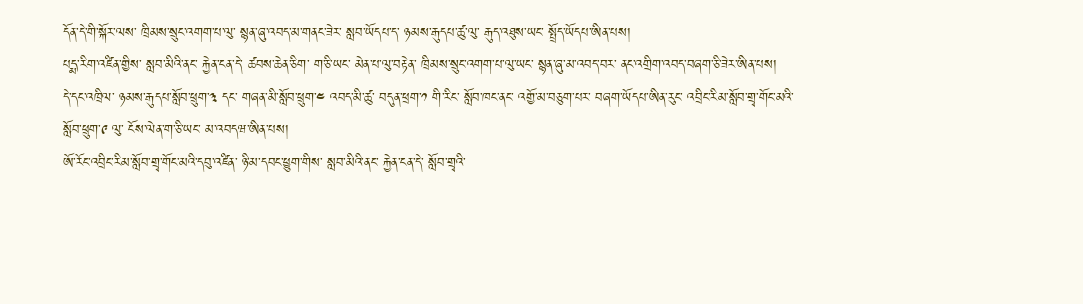དོན་དེ་གི་སྐོར་ལས་ ཁྲིམས་སྲུང་འགག་པ་ལུ་ སྙན་ཞུ་འབད་མ་གནང་ཟེར་ སླབ་ཡོདཔ་ད་ ཉམས་རྒུདཔ་ཚུ་ལུ་ རྒུད་འཐུས་ཡང་ སྤྲོད་ཡོདཔ་ཨིན་པས།
པདྨ་རིག་འཛིན་གྱིས་ སླབ་མིའི་ནང་ རྐྱེན་ངན་དེ་ ཚབས་ཆེན་ཅིག་ ག་ཅི་ཡང་ མེན་པ་ལུ་བརྟེན་ ཁྲིམས་སྲུང་འགག་པ་ལུ་ཡང་ སྙན་ཞུ་མ་འབད་བར་ ནང་འགྲིག་འབད་བཞག་ཅི་ཟེར་ཨིན་པས།
དེ་དང་འཁྲིལ་ ཉམས་རྒུདཔ་སློབ་ཕྲུག་༣ དང་ གཞན་མི་སློབ་ཕྲུག་༤ འབད་མི་ཚུ་ བདུན་ཕྲག་༡ གི་རིང་ སློབ་ཁང་ནང་ འགྱོ་མ་བཅུག་པར་ བཞག་ཡོདཔ་ཨིན་རུང་ འབྲིང་རིམ་སློབ་གྲྭ་གོང་མའི་ སློབ་ཕྲུག་༩ ལུ་ ངོས་ལེན་ག་ཅི་ཡང་ མ་འབདཝ་ཨིན་པས།
ཨོ་རོང་འབྲིང་རིམ་སློབ་གྲྭ་གོང་མའི་དབུ་འཛིན་ ཉི་མ་དབང་ཕྱུག་གིས་ སླབ་མིའི་ནང་ རྐྱེན་ངན་དེ་ སློབ་གྲྭའི་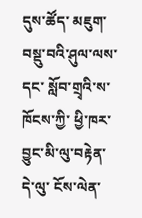དུས་ཚོད་ མཇུག་བསྡུ་བའི་ཤུལ་ལས་དང་ སློབ་གྲྭའི་ས་ཁོངས་ཀྱི་ ཕྱི་ཁར་བྱུང་མི་ལུ་བརྟེན་ དེ་ལུ་ ངོས་ལེན་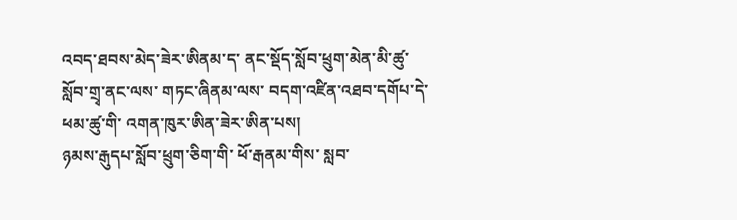འབད་ཐབས་མེད་ཟེར་ཨིནམ་ད་ ནང་སྡོད་སློབ་ཕྲུག་མེན་མི་ཚུ་ སློབ་གྲྭ་ནང་ལས་ གཏང་ཞིནམ་ལས་ བདག་འཛིན་འཐབ་དགོཔ་དེ་ ཕམ་ཚུ་གི་ འགན་ཁུར་ཨིན་ཟེར་ཨིན་པས།
ཉམས་རྒུདཔ་སློབ་ཕྲུག་ཅིག་གི་ ཕོ་རྒནམ་གིས་ སླབ་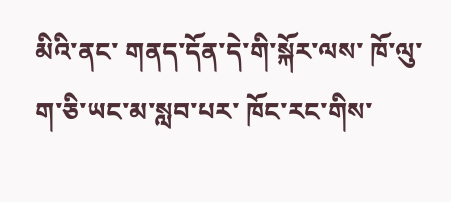མིའི་ནང་ གནད་དོན་དེ་གི་སྐོར་ལས་ ཁོ་ལུ་ ག་ཅི་ཡང་མ་སླབ་པར་ ཁོང་རང་གིས་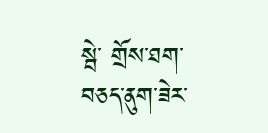སྦེ་ གྲོས་ཐག་བཅད་ནུག་ཟེར་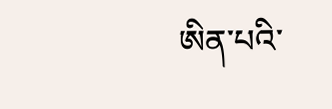ཨིན་པའི་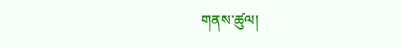གནས་ཚུལ།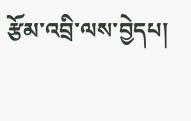རྩོམ་འབྲི་ལས་བྱེདཔ།